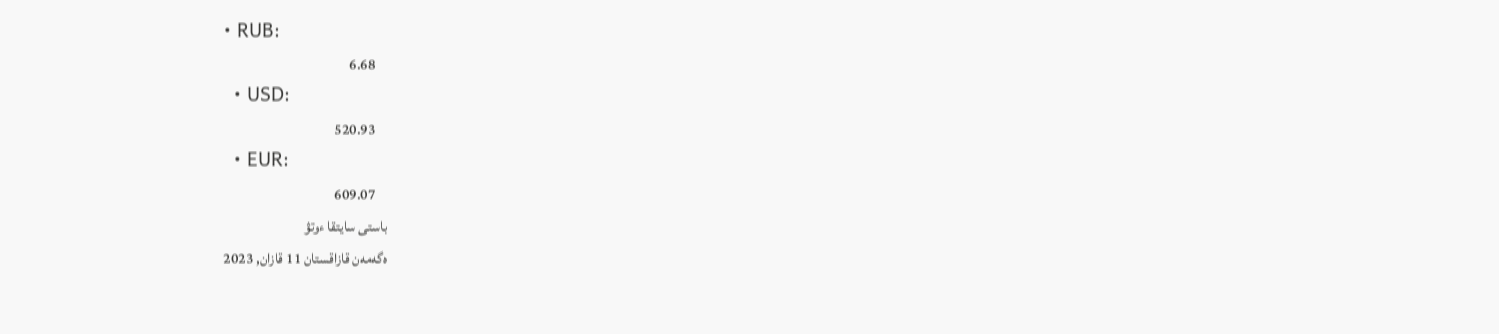• RUB:
    6.68
  • USD:
    520.93
  • EUR:
    609.07
باستى سايتقا ءوتۋ
ەگەمەن قازاقستان 11 قازان, 2023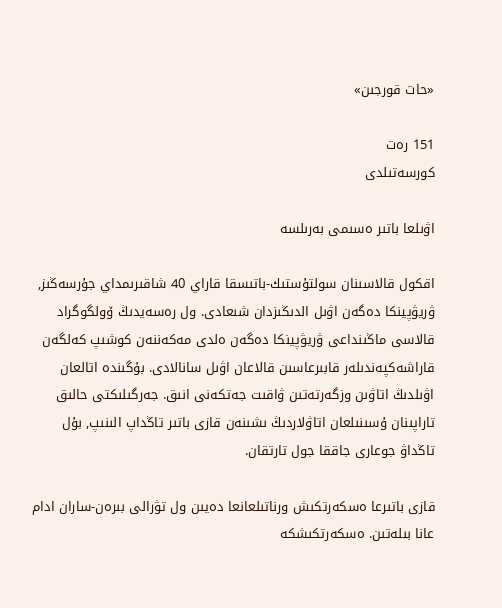«حات قورجىن»

151 رەت
كورسەتىلدى

اۋىلعا باتىر ەسىمى بەرىلسە

اقكول قالاسىنان سولتۇستىك-باتىسقا قاراي 40 شاقىرىمداي جۇرسەڭىز, ۋريۋپينكا دەگەن اۋىل الدىڭىزدان شىعادى. ول رەسەيدىڭ ۆولگوگراد قالاسى ماڭىنداعى ۋريۋپينكا دەگەن ەلدى مەكەننەن كوشىپ كەلگەن قاراشەكپەندىلەر قابىرعاسىن قالاعان اۋىل سانالادى. بۇگىندە اتالعان اۋىلدىڭ اتاۋىن وزگەرتەتىن ۋاقىت جەتكەنى انىق. جەرگىلىكتى حالىق تاراپىنان ۇسىنىلعان اتاۋلاردىڭ ىشىنەن قازى باتىر تاڭداپ الىنىپ, بۇل تاڭداۋ جوعارى جاققا جول تارتقان.

قازى باتىرعا ەسكەرتكىش ورناتىلعانعا دەيىن ول تۋرالى بىرەن-ساران ادام عانا بىلەتىن. ەسكەرتكىشكە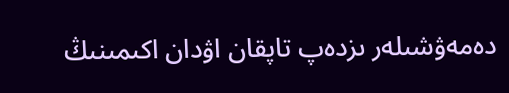دەمەۋشىلەر ىزدەپ تاپقان اۋدان اكىمىنىڭ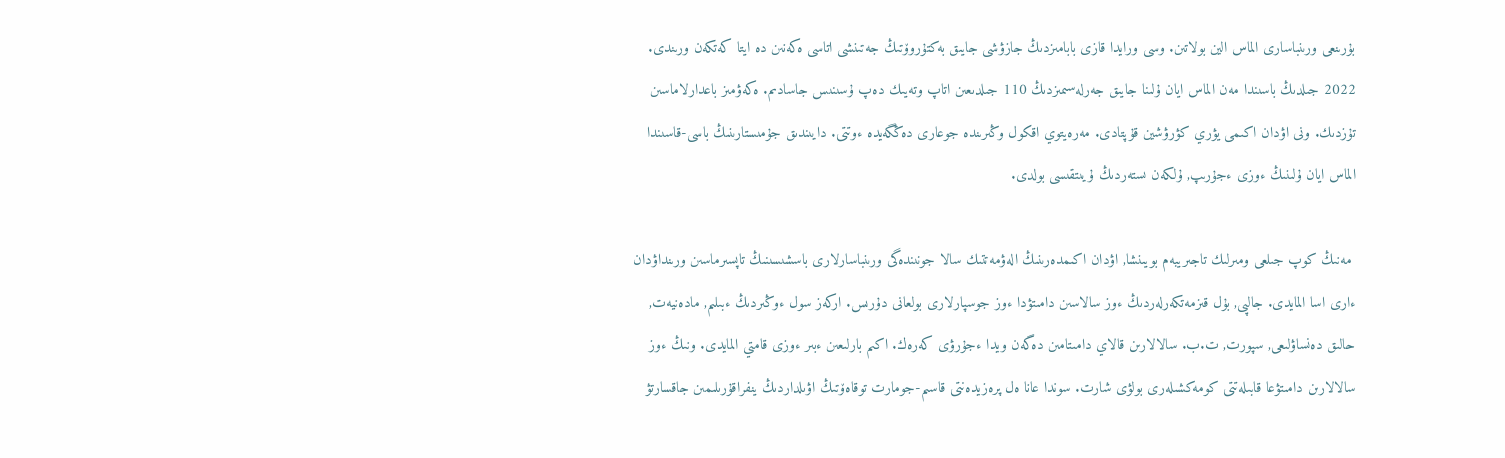بۇرىنعى ورىنباسارى الماس الين بولاتىن. وسى ورايدا قازى بابامىزدىڭ جازۋشى جايىق بەكتۇروۆتىڭ جەتىنشى اتاسى ەكەنىن دە ايتا كەتكەن ورىندى. 2022 جىلدىڭ باسىندا مەن الماس ايان ۇلىنا جايىق جەرلەسىمىزدىڭ 110 جىلدىعىن اتاپ وتەيىك دەپ ۇسىنىس جاسادىم. ەكەۋمىز باعدارلاماسىن تۇزدىك. ونى اۋدان اكىمى يۋري كۋرۋشين قۇپتادى. مەرەيتوي اقكول وڭىرىندە جوعارى دەڭگەيدە ءوتتى. دايىندىق جۇمىستارىنىڭ باسى-قاسىندا الماس ايان ۇلىنىڭ ءوزى ءجۇرىپ, ۇلكەن ىستەردىڭ ۇيىتقىسى بولدى.

 مەنىڭ كوپ جىلعى ومىرلىك تاجىريبەم بويىنشا, اۋدان اكىمدەرىنىڭ الەۋمەتتىك سالا جونىندەگى ورىنباسارلارى باسشىسىنىڭ تاپسىرماسىن ورىنداۋدان ءارى اسا المايدى. جالپى, بۇل قىزمەتكەرلەردىڭ ءوز سالاسىن دامىتۋدا ءوز جوسپارلارى بولعانى دۇرىس. اركەز سول ءوڭىردىڭ ءبىلىم, مادەنيەت, حالىق دەنساۋلىعى, سپورت, ت.ب. سالالارىن قالاي دامىتامىن دەگەن ويدا ءجۇرۋى كەرەك. اكىم بارلىعىن ءبىر ءوزى قامتي المايدى. ونىڭ ءوز سالالارىن دامىتۋعا قابىلەتتى كومەكشىلەرى بولۋى شارت. سوندا عانا ەل پرەزيدەنتى قاسىم-جومارت توقاەۆتىڭ اۋىلداردىڭ ينفراقۇرىلىمىن جاقسارتۋ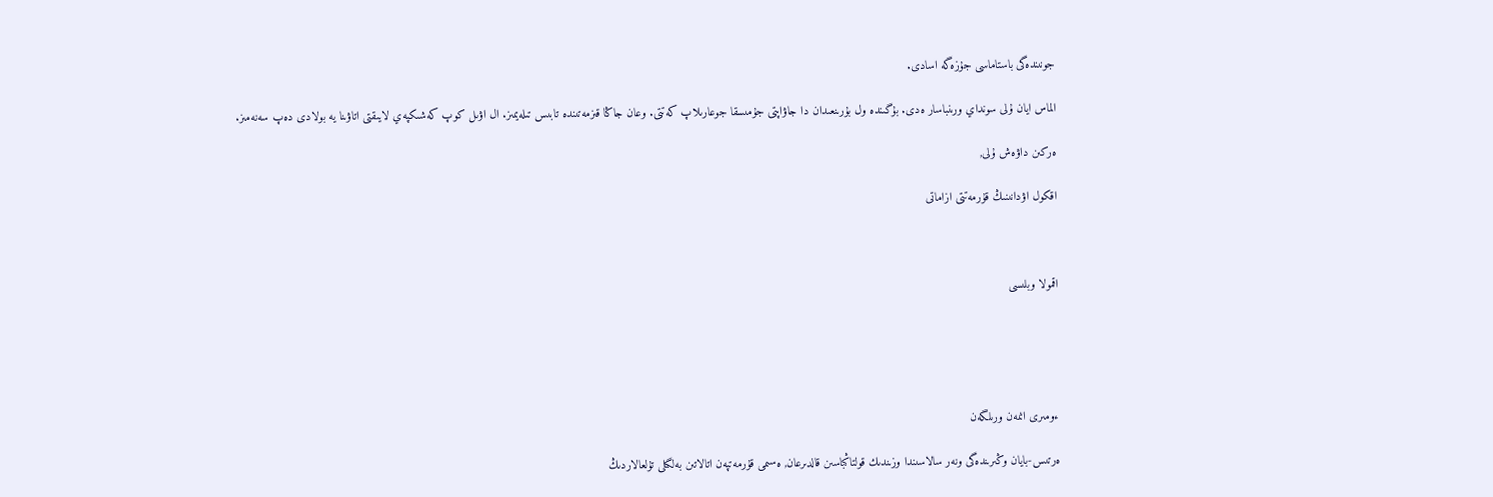جونىندەگى باستاماسى جۇزەگە اسادى.

الماس ايان ۇلى سونداي ورىنباسار ەدى. بۇگىندە ول بۇرىنعىدان دا جاۋاپتى جۇمىسقا جوعارىلاپ كەتتى. وعان جاڭا قىزمەتىندە تابىس تىلەيمىز. ال اۋىل كوپ كەشىكپەي لايىقتى اتاۋىنا يە بولادى دەپ سەنەمىز.

ەركىن داۋەش ۇلى,

اقكول اۋدانىنىڭ قۇرمەتتى ازاماتى



اقمولا وبلىسى





ءومىرى انمەن ورىلگەن

ەرتىس-بايان وڭىرىندەگى ونەر سالاسىندا وزىندىك قولتاڭباسىن قالدىرعان, ەسىمى قۇرمەتپەن اتالاتىن بەلگىلى تۇلعالاردىڭ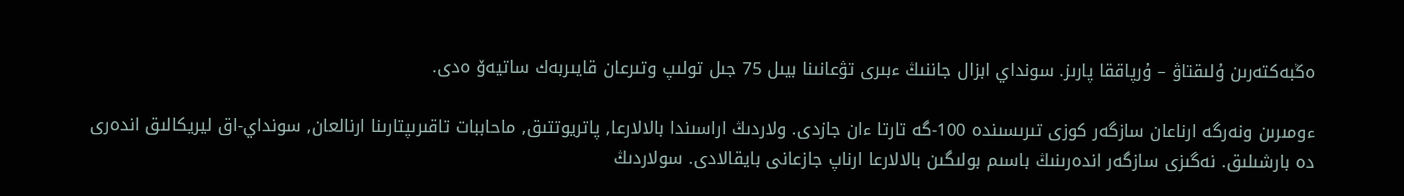ەڭبەكتەرىن ۇلىقتاۋ – ۇرپاققا پارىز. سونداي ابزال جاننىڭ ءبىرى تۋعانىنا بيىل 75 جىل تولىپ وتىرعان قايىربەك ساتيەۆ ەدى.

ءومىرىن ونەرگە ارناعان سازگەر كوزى تىرىسىندە 100-گە تارتا ءان جازدى. ولاردىڭ اراسىندا بالالارعا, پاتريوتتىق, ماحاببات تاقىرىپتارىنا ارنالعان, سونداي-اق ليريكالىق اندەرى دە بارشىلىق. نەگىزى سازگەر اندەرىنىڭ باسىم بولىگىن بالالارعا ارناپ جازعانى بايقالادى. سولاردىڭ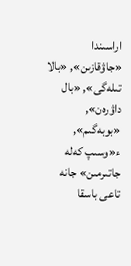اراسىندا «جاۋقازىن», «بالا تىلەگى», «بال داۋرەن», «بوبەگىم», ء«وسىپ كەلە جاتىرمىن» جانە تاعى باسقا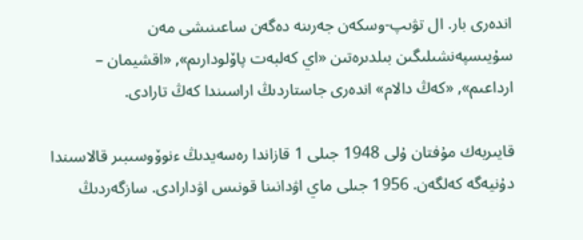اندەرى بار. ال تۋىپ-وسكەن جەرىنە دەگەن ساعىنىشى مەن سۇيىسپەنشىلىگىن بىلدىرەتىن «اي كەلبەت پاۆلودارىم», «اقشيمان – ارداعىم», «كەڭ دالام» اندەرى جاستاردىڭ اراسىندا كەڭ تارادى.

قايىربەك مۇفتان ۇلى 1948 جىلى 1 قازاندا رەسەيدىڭ ءنوۆوسىبىر قالاسىندا دۇنيەگە كەلگەن. 1956 جىلى ماي اۋدانىنا قونىس اۋدارادى. سازگەردىڭ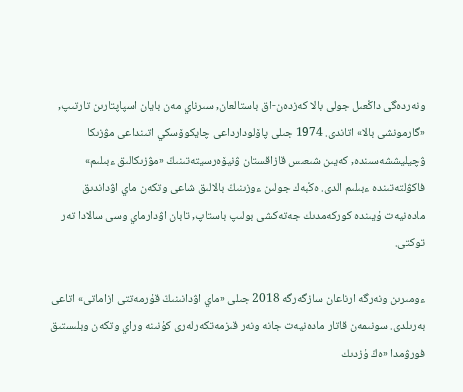ونەردەگى داڭعىل جولى بالا كەزدەن-اق باستالعان, سىرناي مەن بايان اسپاپتارىن تارتىپ, «گارمونشى بالا» اتاندى. 1974 جىلى پاۆلودارداعى چايكوۆسكي اتىنداعى مۋزىكا ۋچيليششەسىندە, كەيىن شىعىس قازاقستان ۋنيۆەرسيتەتىنىڭ «مۋزىكالىق ءبىلىم» فاكۋلتەتىندە ءبىلىم الدى. ەڭبەك جولىن ءوزىنىڭ بالالىق شاعى وتكەن ماي اۋداندىق مادەنيەت ۇيىندە كوركەمدىك جەتەكشى بولىپ باستاپ, تابان اۋدارماي وسى سالادا تەر توكتى.

ءومىرىن ونەرگە ارناعان سازگەرگە 2018 جىلى «ماي اۋدانىنىڭ قۇرمەتتى ازاماتى» اتاعى بەرىلدى. سونىمەن قاتار مادەنيەت جانە ونەر قىزمەتكەرلەرى كۇنىنە وراي وتكەن وبلىستىق فورۋمدا «ەڭ ۇزدىك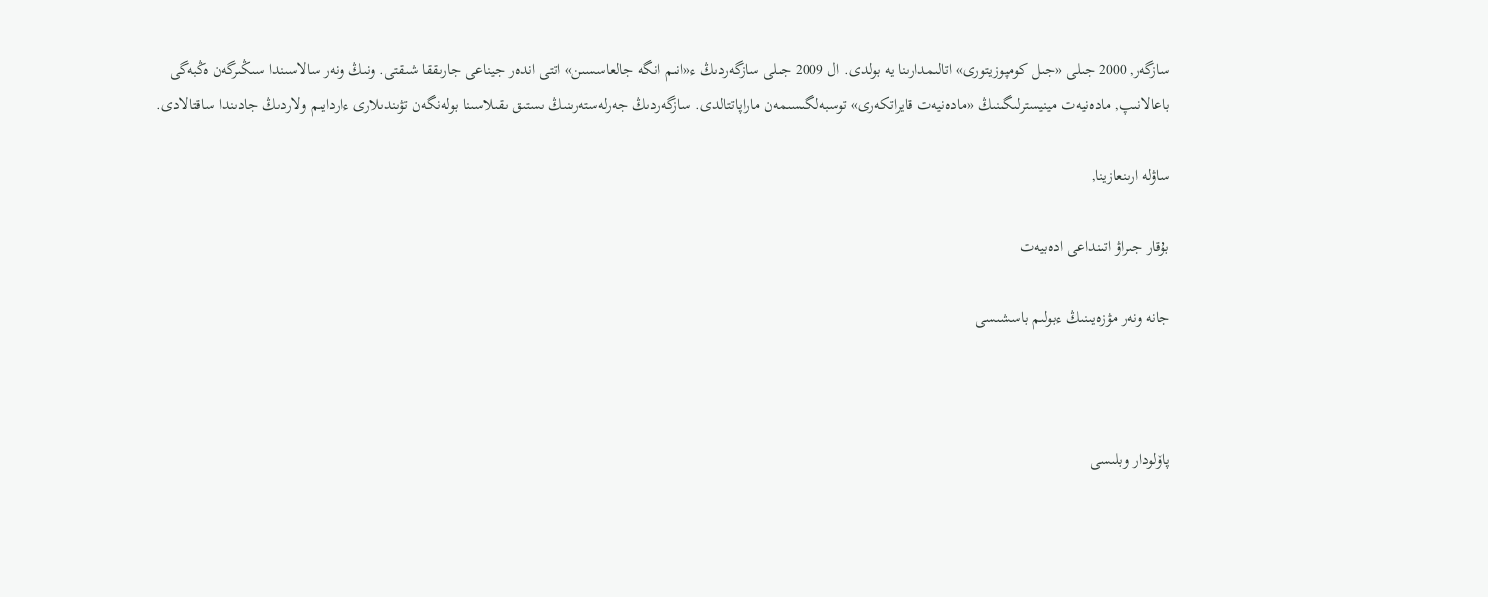سازگەر, 2000 جىلى «جىل كومپوزيتورى» اتالىمدارىنا يە بولدى. ال 2009 جىلى سازگەردىڭ ء«انىم انگە جالعاسسىن» اتتى اندەر جيناعى جارىققا شىقتى. ونىڭ ونەر سالاسىندا سىڭىرگەن ەڭبەگى باعالانىپ, مادەنيەت مينيسترلىگىنىڭ «مادەنيەت قايراتكەرى» توسبەلگىسىمەن ماراپاتتالدى. سازگەردىڭ جەرلەستەرىنىڭ ىستىق ىقىلاسىنا بولەنگەن تۋىندىلارى ءاردايىم ولاردىڭ جادىندا ساقتالادى.

ساۋلە ارىنعازينا,

بۇقار جىراۋ اتىنداعى ادەبيەت

جانە ونەر مۋزەيىنىڭ ءبولىم باسشىسى



پاۆلودار وبلىسى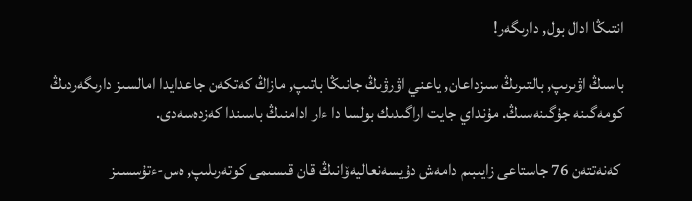انتىڭا ادال بول, دارىگەر!

باسىڭ اۋىرىپ, بالتىرىڭ سىزداعان, ياعني اۋرۋىڭ جانىڭا باتىپ, مازاڭ كەتكەن جاعدايدا امالسىز دارىگەردىڭ كومەگىنە جۇگىنەسىڭ. مۇنداي جايت اراگىدىك بولسا دا ءار ادامنىڭ باسىندا كەزدەسەدى.

 كەنەتتەن 76 جاستاعى زايىبىم دامەش دۇيسەنعاليەۆانىڭ قان قىسىمى كوتەرىلىپ, ەس-ءتۇسسىز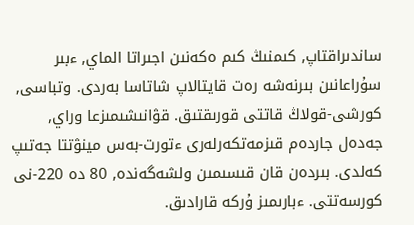ساندىراقتاپ, كىمنىڭ كىم ەكەنىن اجىراتا الماي, ءبىر سۇراعانىن بىرنەشە رەت قايتالاپ شاتاسا بەردى. وتباسى, كورشى-قولاڭ قاتتى قورىقتىق. قۋانىشىمىزعا وراي, جەدەل جاردەم قىزمەتكەرلەرى ءتورت-بەس مينۋتتا جەتىپ كەلدى. بىردەن قان قىسىمىن ولشەگەندە, 80 دە 220-نى كورسەتتى. ءبارىمىز ۇركە قارادىق.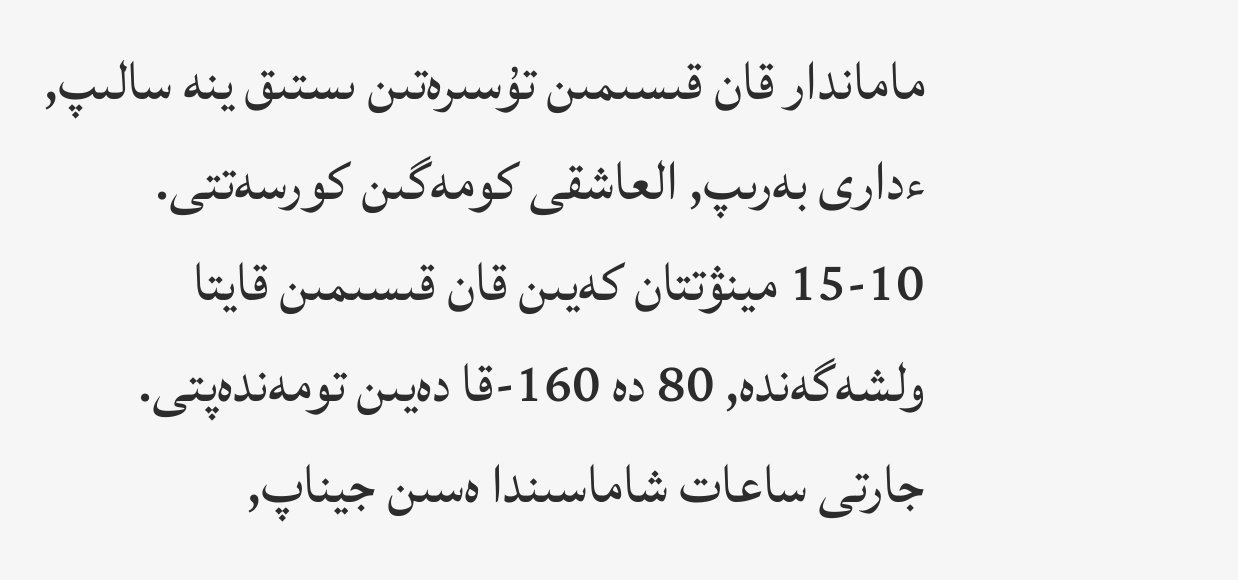ماماندار قان قىسىمىن تۇسىرەتىن ىستىق ينە سالىپ, ءدارى بەرىپ, العاشقى كومەگىن كورسەتتى. 10-15 مينۋتتان كەيىن قان قىسىمىن قايتا ولشەگەندە, 80 دە 160-قا دەيىن تومەندەپتى. جارتى ساعات شاماسىندا ەسىن جيناپ,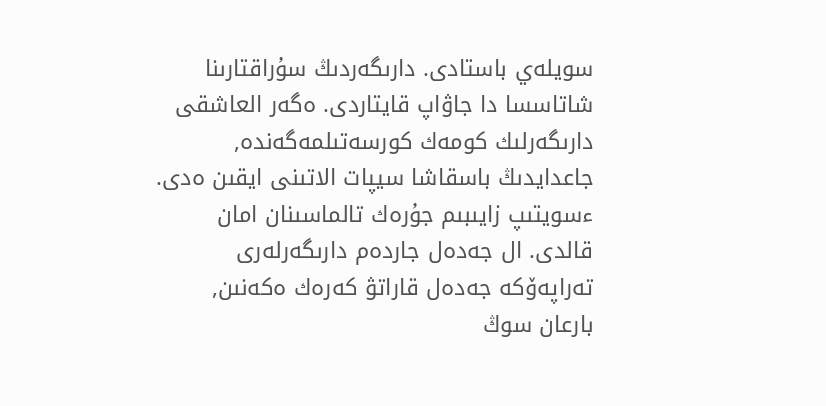سويلەي باستادى. دارىگەردىڭ سۇراقتارىنا شاتاسسا دا جاۋاپ قايتاردى. ەگەر العاشقى دارىگەرلىك كومەك كورسەتىلمەگەندە, جاعدايدىڭ باسقاشا سيپات الاتىنى ايقىن ەدى. ءسويتىپ زايىبىم جۇرەك تالماسىنان امان قالدى. ال جەدەل جاردەم دارىگەرلەرى تەراپەۆكە جەدەل قاراتۋ كەرەك ەكەنىن, بارعان سوڭ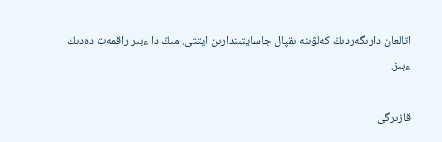اتالعان دارىگەردىڭ كەلۋىنە ىقپال جاسايتىندارىن ايتتى. مىڭ دا ءبىر راقمەت دەدىك ءبىز.

قازىرگى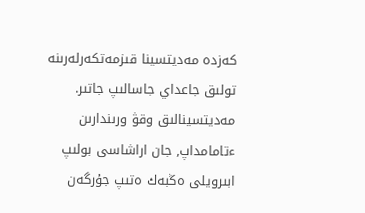كەزدە مەديتسينا قىزمەتكەرلەرىنە تولىق جاعداي جاسالىپ جاتىر. مەديتسينالىق وقۋ ورىندارىن ءتامامداپ, جان اراشاسى بولىپ ابىرويلى ەڭبەك ەتىپ جۇرگەن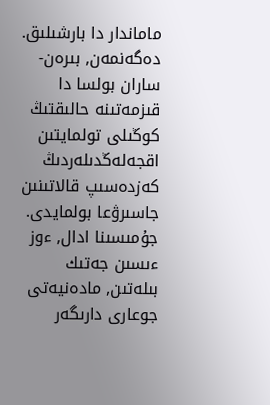ماماندار دا بارشىلىق. دەگەنمەن, بىرەن-ساران بولسا دا قىزمەتىنە حالىقتىڭ كوڭىلى تولمايتىن اقجەلەڭدىلەردىڭ كەزدەسىپ قالاتىنىن جاسىرۋعا بولمايدى. جۇمىسىنا ادال, ءوز ءىسىن جەتىك بىلەتىن, مادەنيەتى جوعارى دارىگەر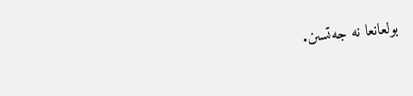بولعانعا نە جەتسىن.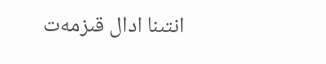انتىنا ادال قىزمەت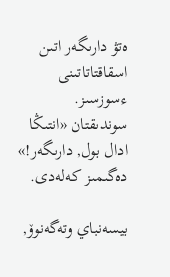ەتۋ دارىگەر اتىن اسقاقتاتاتىنى ءسوزسىز. سوندىقتان «انتىڭا ادال بول, دارىگەر!» دەگىمىز كەلەدى.

بيسەنباي وتەگەنوۆ,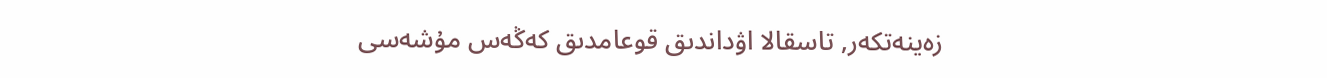زەينەتكەر, تاسقالا اۋداندىق قوعامدىق كەڭەس مۇشەسى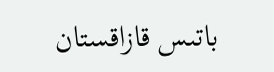باتىس قازاقستان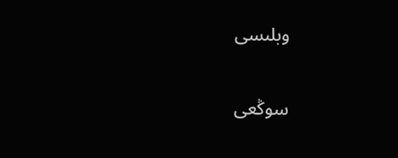وبلىسى

سوڭعى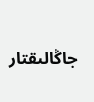جاڭالىقتار